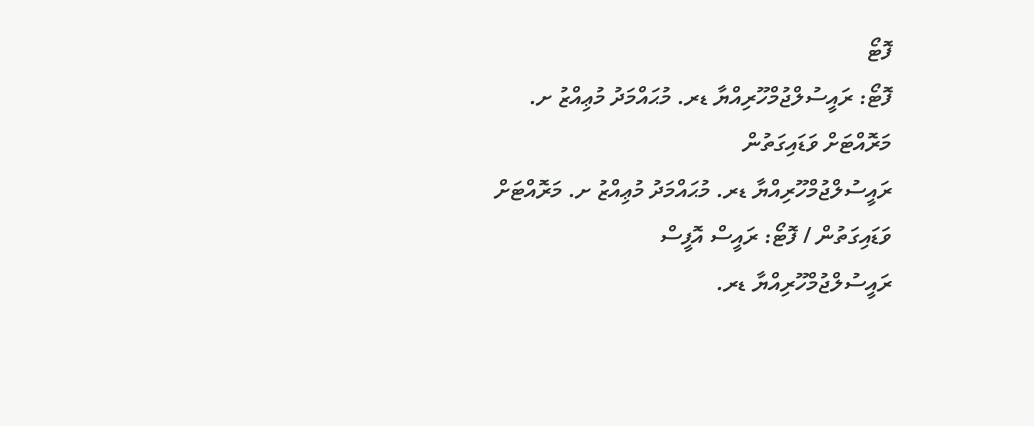ފޮޓޯ
ފޮޓޯ: ރައީސުލްޖުމްހޫރިއްޔާ ޑރ. މުޙައްމަދު މުޢިއްޒު ށ. މަރޮއްޓަށް ވަޑައިގަތުން
ރައީސުލްޖުމްހޫރިއްޔާ ޑރ. މުޙައްމަދު މުޢިއްޒު ށ. މަރޮއްޓަށް ވަޑައިގަތުން / ފޮޓޯ: ރައީސް އޮފީސް
ރައީސުލްޖުމްހޫރިއްޔާ ޑރ.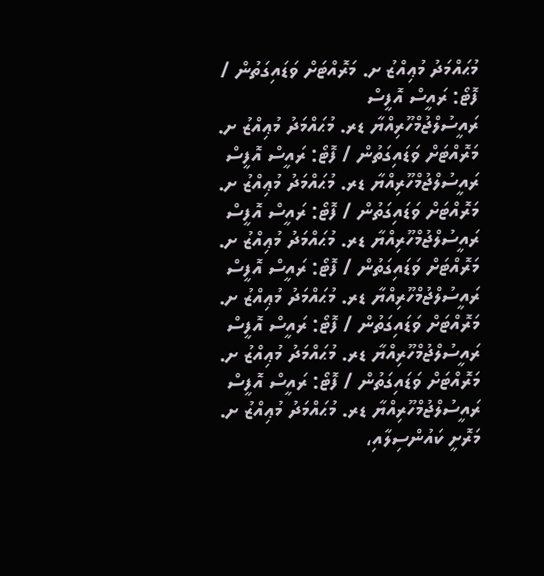މުޙައްމަދު މުޢިއްޒު ށ. މަރޮއްޓަށް ވަޑައިގަތުން / ފޮޓޯ: ރައީސް އޮފީސް
ރައީސުލްޖުމްހޫރިއްޔާ ޑރ. މުޙައްމަދު މުޢިއްޒު ށ. މަރޮއްޓަށް ވަޑައިގަތުން / ފޮޓޯ: ރައީސް އޮފީސް
ރައީސުލްޖުމްހޫރިއްޔާ ޑރ. މުޙައްމަދު މުޢިއްޒު ށ. މަރޮއްޓަށް ވަޑައިގަތުން / ފޮޓޯ: ރައީސް އޮފީސް
ރައީސުލްޖުމްހޫރިއްޔާ ޑރ. މުޙައްމަދު މުޢިއްޒު ށ. މަރޮއްޓަށް ވަޑައިގަތުން / ފޮޓޯ: ރައީސް އޮފީސް
ރައީސުލްޖުމްހޫރިއްޔާ ޑރ. މުޙައްމަދު މުޢިއްޒު ށ. މަރޮއްޓަށް ވަޑައިގަތުން / ފޮޓޯ: ރައީސް އޮފީސް
ރައީސުލްޖުމްހޫރިއްޔާ ޑރ. މުޙައްމަދު މުޢިއްޒު ށ. މަރޮއްޓަށް ވަޑައިގަތުން / ފޮޓޯ: ރައީސް އޮފީސް
ރައީސުލްޖުމްހޫރިއްޔާ ޑރ. މުޙައްމަދު މުޢިއްޒު ށ. މަރޮށީ ކައުންސިލާއި،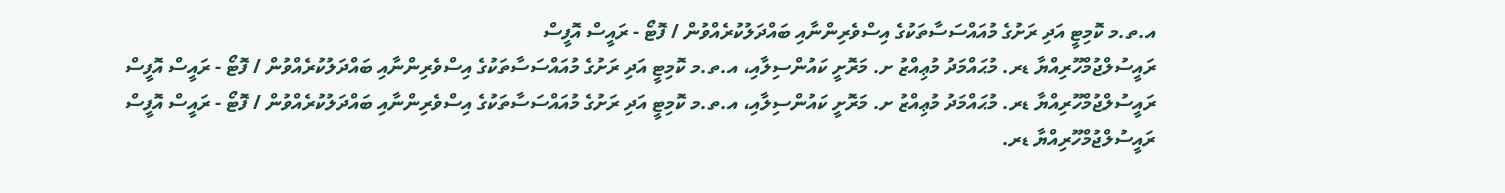އ.ތ.މ ކޮމިޓީ އަދި ރަށުގެ މުއައްސަސާތަކުގެ އިސްވެރިންނާއި ބައްދަލުކުރެއްވުން / ފޮޓޯ - ރައީސް އޮފީސް
ރައީސުލްޖުމްހޫރިއްޔާ ޑރ. މުޙައްމަދު މުޢިއްޒު ށ. މަރޮށީ ކައުންސިލާއި، އ.ތ.މ ކޮމިޓީ އަދި ރަށުގެ މުއައްސަސާތަކުގެ އިސްވެރިންނާއި ބައްދަލުކުރެއްވުން / ފޮޓޯ - ރައީސް އޮފީސް
ރައީސުލްޖުމްހޫރިއްޔާ ޑރ. މުޙައްމަދު މުޢިއްޒު ށ. މަރޮށީ ކައުންސިލާއި، އ.ތ.މ ކޮމިޓީ އަދި ރަށުގެ މުއައްސަސާތަކުގެ އިސްވެރިންނާއި ބައްދަލުކުރެއްވުން / ފޮޓޯ - ރައީސް އޮފީސް
ރައީސުލްޖުމްހޫރިއްޔާ ޑރ.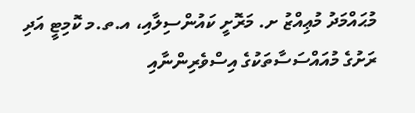މުޙައްމަދު މުޢިއްޒު ށ. މަރޮށީ ކައުންސިލާއި، އ.ތ.މ ކޮމިޓީ އަދި ރަށުގެ މުއައްސަސާތަކުގެ އިސްވެރިންނާއި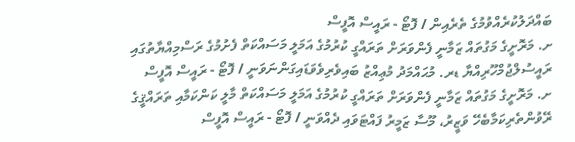ބައްދަލުކުރެއްވުމުގެ ތެރެއިން / ފޮޓޯ - ރައީސް އޮފީސް
ށ. މަރޮށީގެ މަގުތައް ޒަމާނީ ފެންވަރަށް ތަރައްގީ ކުރުމުގެ އަމަލީ މަސައްކަތް ފެށުމުގެ ރަސްމިއްޔާތުގައި ރައީސުލްޖުމްހޫރިއްޔާ ޑރ. މުޙައްމަދު މުޢިއްޒު ބައިވެރިވެވަޑައިގަންނަވަނީ / ފޮޓޯ - ރައީސް އޮފީސް
ށ. މަރޮށީގެ މަގުތައް ޒަމާނީ ފެންވަރަށް ތަރައްގީ ކުރުމުގެ އަމަލީ މަސައްކަތް މާލީ ކަންކަމާއި ތަރައްޤީގެ ރޭވުންތެރިކަމާބެހޭ ވަޒީރު، މޫސާ ޒަމީރު ފައްޓަވައި ދެއްވަނީ / ފޮޓޯ - ރައީސް އޮފީސް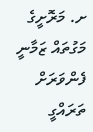ށ. މަރޮށީގެ މަގުތައް ޒަމާނީ ފެންވަރަށް ތަރައްގީ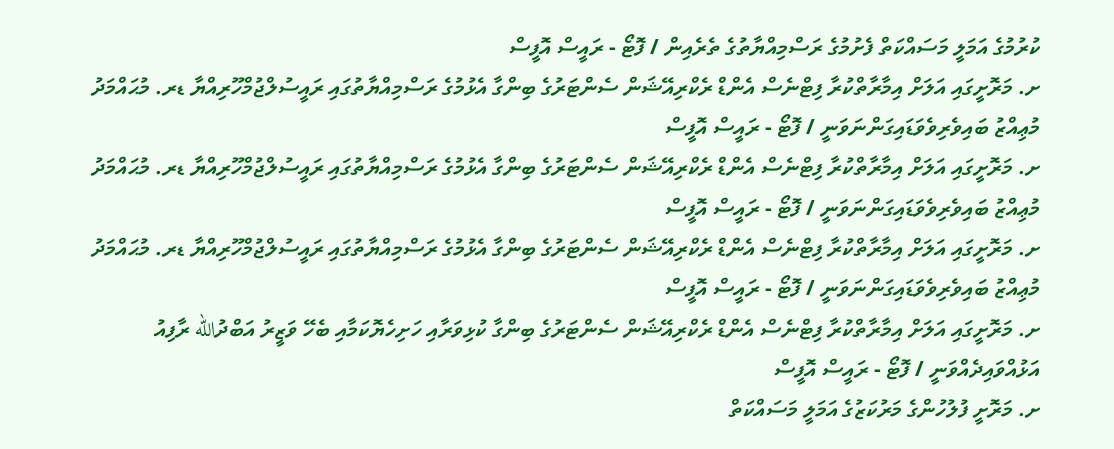ކުރުމުގެ އަމަލީ މަސައްކަތް ފެށުމުގެ ރަސްމިއްޔާތުގެ ތެރެއިން / ފޮޓޯ - ރައީސް އޮފީސް
ށ. މަރޮށީގައި އަލަށް އިމާރާތްކުރާ ފިޓްނެސް އެންޑް ރެކްރިއޭޝަން ސެންޓަރުގެ ބިންގާ އެޅުމުގެ ރަސްމިއްޔާތުގައި ރައީސުލްޖުމްހޫރިއްޔާ ޑރ. މުޙައްމަދު މުޢިއްޒު ބައިވެރިވެވަޑައިގަންނަވަނީ / ފޮޓޯ - ރައީސް އޮފީސް
ށ. މަރޮށީގައި އަލަށް އިމާރާތްކުރާ ފިޓްނެސް އެންޑް ރެކްރިއޭޝަން ސެންޓަރުގެ ބިންގާ އެޅުމުގެ ރަސްމިއްޔާތުގައި ރައީސުލްޖުމްހޫރިއްޔާ ޑރ. މުޙައްމަދު މުޢިއްޒު ބައިވެރިވެވަޑައިގަންނަވަނީ / ފޮޓޯ - ރައީސް އޮފީސް
ށ. މަރޮށީގައި އަލަށް އިމާރާތްކުރާ ފިޓްނެސް އެންޑް ރެކްރިއޭޝަން ސެންޓަރުގެ ބިންގާ އެޅުމުގެ ރަސްމިއްޔާތުގައި ރައީސުލްޖުމްހޫރިއްޔާ ޑރ. މުޙައްމަދު މުޢިއްޒު ބައިވެރިވެވަޑައިގަންނަވަނީ / ފޮޓޯ - ރައީސް އޮފީސް
ށ. މަރޮށީގައި އަލަށް އިމާރާތްކުރާ ފިޓްނެސް އެންޑް ރެކްރިއޭޝަން ސެންޓަރުގެ ބިންގާ ކުޅިވަރާއި ހަށިހެޔޮކަމާއި ބެހޭ ވަޒީރު އަބްދުالله ރާފިއު އަޅުއްވައިދެއްވަނީ / ފޮޓޯ - ރައީސް އޮފީސް
ށ. މަރޮށީ ފުލުހުންގެ މަރުކަޒުގެ އަމަލީ މަސައްކަތް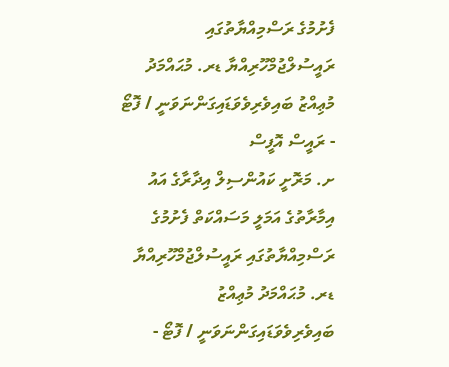ފެށުމުގެ ރަސްމިއްޔާތުގައި ރައީސުލްޖުމްހޫރިއްޔާ ޑރ. މުޙައްމަދު މުޢިއްޒު ބައިވެރިވެވަޑައިގަންނަވަނީ / ފޮޓޯ - ރައީސް އޮފީސް
ށ. މަރޮށީ ކައުންސިލް އިދާރާގެ އައު އިމާރާތުގެ އަމަލީ މަސައްކަތް ފެށުމުގެ ރަސްމިއްޔާތުގައި ރައީސުލްޖުމްހޫރިއްޔާ ޑރ. މުޙައްމަދު މުޢިއްޒު ބައިވެރިވެވަޑައިގަންނަވަނީ / ފޮޓޯ -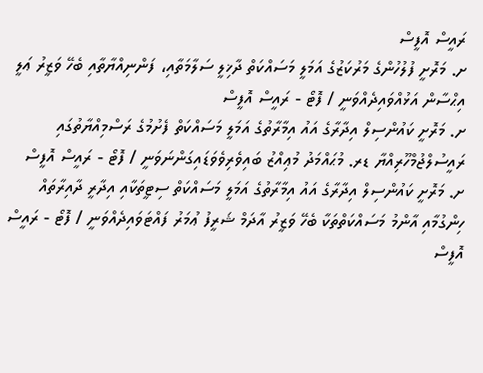ރައީސް އޮފީސް
ށ. މަރޮށީ ފުލުހުންގެ މަރުކަޒުގެ އަމަލީ މަސައްކަތް ދާޚިލީ ސަލާމަތާއި، ފަންނިއްޔާތާއި ބެހޭ ވަޒީރު ޢަލީ އިޙްސާން އަޅުއްވައިދެއްވަނީ / ފޮޓޯ - ރައީސް އޮފީސް
ށ. މަރޮށީ ކައުންސިލް އިދާރާގެ އައު އިމާރާތުގެ އަމަލީ މަސައްކަތް ފެށުމުގެ ރަސްމިއްޔާތުގައި ރައީސުލްޖުމްހޫރިއްޔާ ޑރ. މުޙައްމަދު މުޢިއްޒު ބައިވެރިވެވަޑައިގަންނަވަނީ / ފޮޓޯ - ރައީސް އޮފީސް
ށ. މަރޮށީ ކައުންސިލް އިދާރާގެ އައު އިމާރާތުގެ އަމަލީ މަސައްކަތް ސިޓީތަކާއި އިދާރީ ދާއިރާތައް ހިންގުމާއި އާންމު މަސައްކަތްތަކާ ބެހޭ ވަޒީރު އާދަމް ޝަރީފު ޢުމަރު ފައްޓަވައިދެއްވަނީ / ފޮޓޯ - ރައީސް އޮފީސް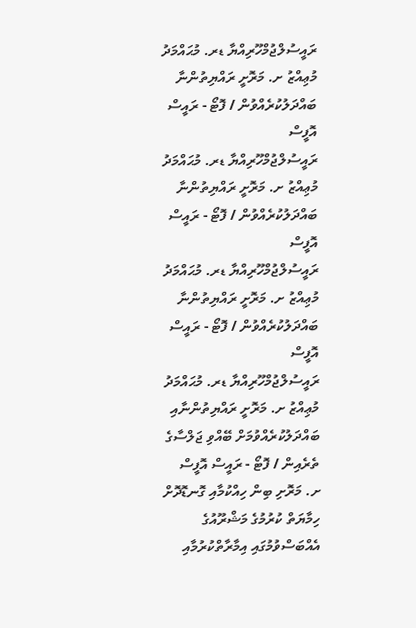ރައީސުލްޖުމްހޫރިއްޔާ ޑރ. މުޙައްމަދު މުޢިއްޒު ށ. މަރޮށީ ރައްޔިތުންނާ ބައްދަލުކުރެއްވުން / ފޮޓޯ - ރައީސް އޮފީސް
ރައީސުލްޖުމްހޫރިއްޔާ ޑރ. މުޙައްމަދު މުޢިއްޒު ށ. މަރޮށީ ރައްޔިތުންނާ ބައްދަލުކުރެއްވުން / ފޮޓޯ - ރައީސް އޮފީސް
ރައީސުލްޖުމްހޫރިއްޔާ ޑރ. މުޙައްމަދު މުޢިއްޒު ށ. މަރޮށީ ރައްޔިތުންނާ ބައްދަލުކުރެއްވުން / ފޮޓޯ - ރައީސް އޮފީސް
ރައީސުލްޖުމްހޫރިއްޔާ ޑރ. މުޙައްމަދު މުޢިއްޒު ށ. މަރޮށީ ރައްޔިތުންނާއި ބައްދަލުކުރެއްވުމަށް ބޭއްވި ޖަލްސާގެ ތެރެއިން / ފޮޓޯ - ރައީސް އޮފީސް
ށ. މަރޮށި ބިން ހިއްކުމާއި ގޮނޑޮދޮށް ހިމާޔަތް ކުރުމުގެ މަޝްރޫއުގެ އެއްބަސްވުމުގައި އިމާރާތްކުރުމާއި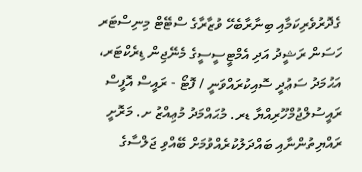ގެދޮރުވެރިކަމާއި ބިނާރާބެހޭ ވުޒާރާގެ ސްޓޭޓް މިނިސްޓަރ ހަސަން ރަޝީދު އަދި އެމްޓީސީސީގެ މެނޭޖިން ޑިރެކްޓަރ، އަޙުމަދު ސަޢުދީ ސޮއިކުރައްވަނީ / ފޮޓޯ - ރައީސް އޮފީސް
ރައީސުލްޖުމްހޫރިއްޔާ ޑރ. މުޙައްމަދު މުޢިއްޒު ށ. މަރޮށީ ރައްޔިތުންނާއި ބައްދަލުކުރެއްވުމަށް ބޭއްވި ޖަލްސާގެ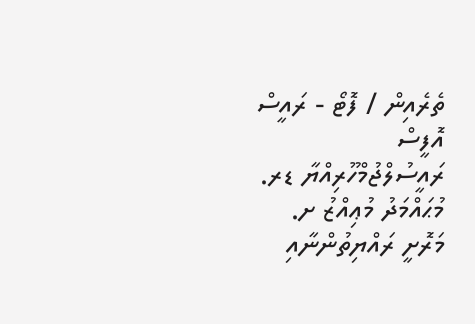ތެރެއިން / ފޮޓޯ - ރައީސް އޮފީސް
ރައީސުލްޖުމްހޫރިއްޔާ ޑރ. މުޙައްމަދު މުޢިއްޒު ށ. މަރޮށީ ރައްޔިތުންނާއި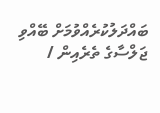ބައްދަލުކުރެއްވުމަށް ބޭއްވި ޖަލްސާގެ ތެރެއިން /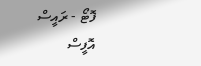ފޮޓޯ - ރައީސް އޮފީސް